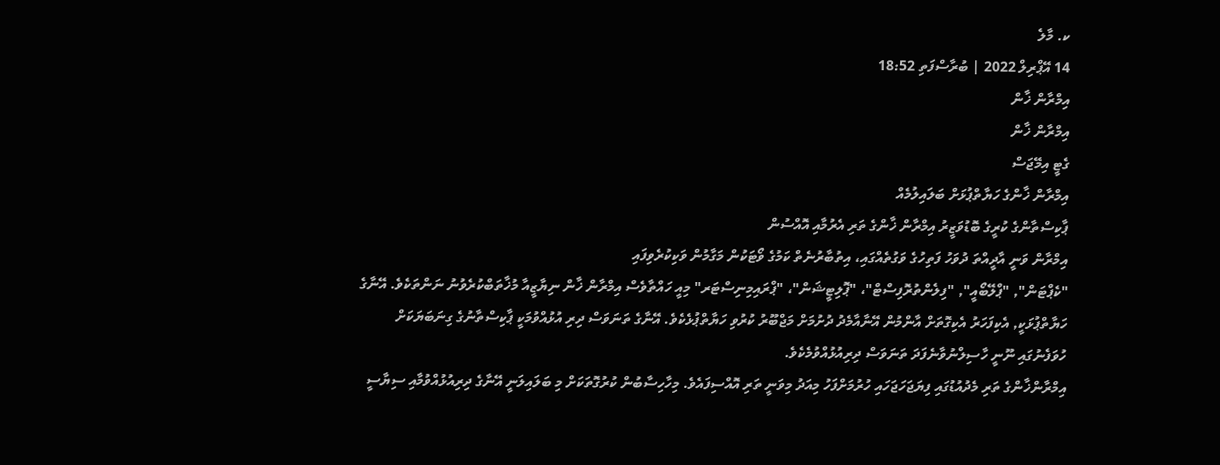ކ. މާލެ
14 އޭޕްރިލް 2022 | ބުރާސްފަތި 18:52
އިމްރާން ޚާން
އިމްރާން ޚާން
ގެޓީ އިމޭޖަސް
އިމްރާން ޚާންގެ ހަޔާތްޕުޅަށް ބަލައިލުމެއް
ޕާކިސްތާންގެ ކުރީގެ ބޮޑުވަޒީރު އިމްރާން ޚާންގެ ތަރި އެރުމާއި އޮއްސުން
އިމްރާން ވަނީ އާދީއްތަ ދުވަހު ފަތިހުގެ ވަގުތެއްގައި، އިތުބާރުނެތް ކަމުގެ ވޯޓަކުން މަގާމުން ވަކިކުރެވިފައި
"ކެޕްޓަން", "ޕްލޭބޯއީ", "ފިލެންތުރޮފިސްޓް"، "ޕޮލިޓީޝަން"، "ޕްރައިމިނިސްޓަރ" މިއީ ހައްތާވެސް އިމްރާން ޚާން ނިޔާޒީއާ މުޚާތަބްކުރެވުނު ނަންތަކެވެ. އޭނާގެ ހަޔާތްޕުޅަކީ, އެކިފަހަރު އެކިގޮތަށް އާންމުން އޭނާއާމެދު ދުށުމަށް މަޖްބޫރު ކުރުވި ހަޔާތްޕުޅެކެވެ. އޭނާގެ ތަނަވަސް ދިރި އުޅުއްވުމަކީ ޕާކިސްތާނުގެ ގިނަބަޔަކަށް ހުވަފެނުގައި ނޫނީ ހާސިލްނުވާނެފަދަ ތަނަވަސް ދިރިއުޅުއްވުމެކެވެ.
އިމްރާންޚާންގެ ތަރި މެދުއުޑުގައި ފިޔަޖަހަޖަހައި ހުރުމަށްފަހު މިއަދު މިވަނީ ތަރި އޮއްސިފައެވެ. މިހާހިސާބުން ކުރުގޮތަކަށް މި ބަލައިލަނީ އޭނާގެ ދިރިއުޅުއްވުމާއި ސިޔާސީ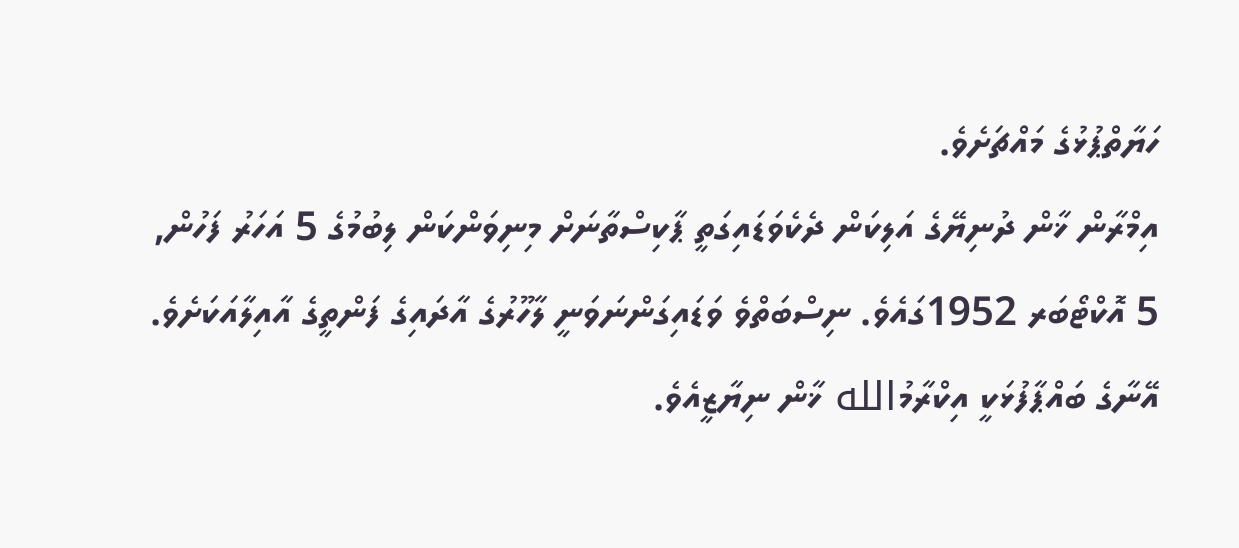ހަޔާތްޕުޅުގެ މައްޗަށެވެ.
އިމްރާން ޚާން ދުނިޔޭގެ އަލިކަން ދެކެވަޑައިގަތީ ޕާކިސްތާނަށް މިނިވަންކަން ލިބުމުގެ 5 އަހަރު ފަހުން, 5 އޮކްޓޯބަރ 1952ގައެވެ. ނިސްބަތްވެ ވަޑައިގަންނަވަނީ ލާހޫރުގެ އާދައިގެ ފަންތީގެ އާއިލާއަކަށެވެ. އޭނާގެ ބައްޕާފުޅަކީ އިކްރާމުالله ޚާން ނިޔާޒީއެވެ.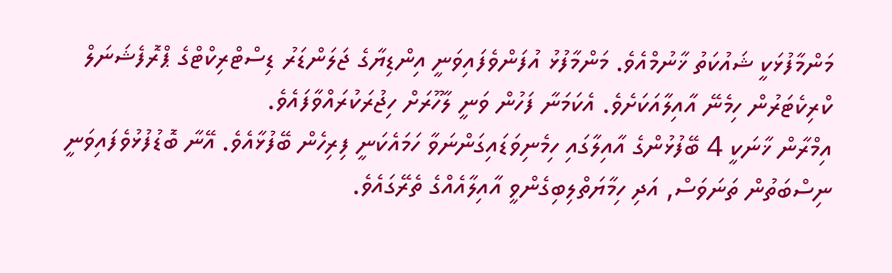މަންމާފުޅަކީ ޝައުކަތު ޚާނުމްއެވެ. މަންމާފުޅު އުފަންވެފައިވަނީ އިންޑިޔާގެ ޖަލަންޑަރު ޑިސްޓްރިކްޓްގެ ޕްރޮފެޝަނަލް ކްރިކެޓަރުން ހިމެނޭ އާއިލާއަކަށެވެ. އެކަމަނާ ފަހުން ވަނީ ލާހޫރަށް ހިޖުރަކުރައްވާފައެވެ.
އިމްރާން ޚާނަކީ 4 ބޭފުޅުންގެ އާއިލާގައި ހިމެނިވަޑައިގަންނަވާ ހަމައެކަނީ ފިރިހެން ބޭފުޅާއެވެ. އޭނާ ބޮޑުފުޅުވެފައިވަނީ ނިސްބަތުން ތަނަވަސް, އަދި ހިމާޔަތްލިބިގެންވީ އާއިލާއެއްގެ ތެރޭގައެވެ.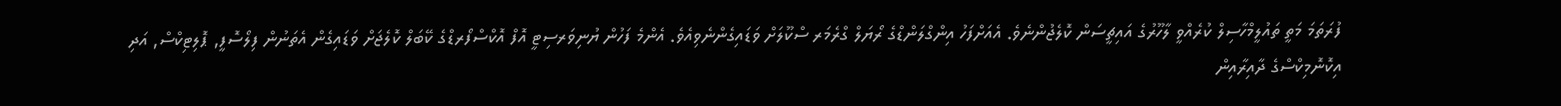ފުރަތަމަ މަތީ ތައުލީމްހާސިލް ކުރެއްވީ ލާހޫރުގެ އައިޗީސަން ކޮލެޖުންނެވެ. އެއަށްފަހު އިންގްލަންޑްގެ ރޯޔަލް ގްރެމަރ ސްކޫލަށް ވަޑައިގެންނެވިއެވެ. އެންމެ ފަހުން ޔުނިވަރސިޓީ އޮފް އޮކްސްފޯރޑްގެ ކޭބަލް ކޮލެޖަށް ވަޑައިގެން އެތަނުން ފިލޯސޮފީ, ޕޮލިޓިކްސް, އަދި އިކޮނޮމިކްސްގެ ދާއިރާއިން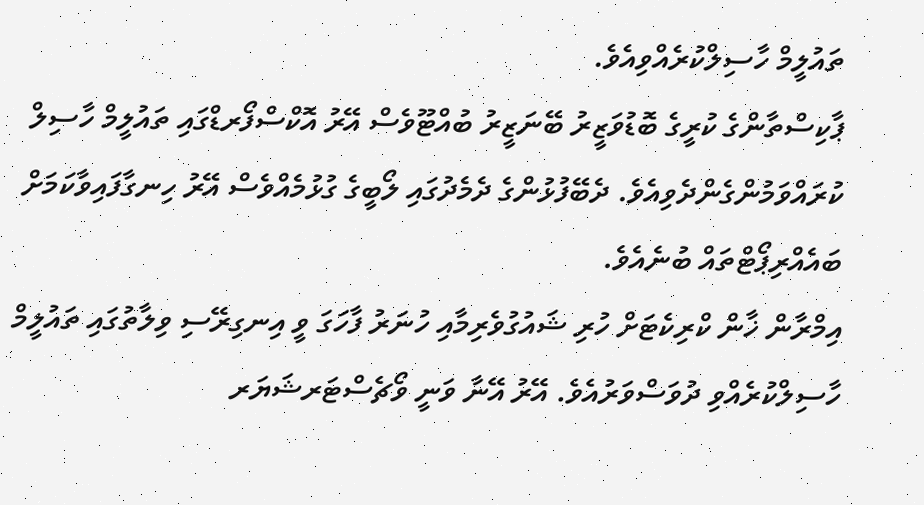ތައުލީމް ހާސިލްކުރެއްވިއެވެ.
ޕާކިސްތާންގެ ކުރީގެ ބޮޑުވަޒީރު ބޭނަޒީރު ބުއްޓޫވެސް އޭރު އޮކްސްފޯރޑްގައި ތައުލީމް ހާސިލް ކުރައްވަމުންގެންދެވިއެވެ. ދެބޭފުޅުންގެ ދެމެދުގައި ލޯބީގެ ގުޅުމެއްވެސް އޭރު ހިނގާފައިވާކަމަށް ބައެއްރިޕޯޓްތައް ބުނެއެވެ.
އިމްރާން ޚާން ކްރިކެޓަށް ހުރި ޝައުގުވެރިމާއި ހުނަރު ފާހަގަ ވީ އިނގިރޭސި ވިލާތުގައި ތައުލީމް ހާސިލްކުރެއްވި ދުވަސްވަރުއެވެ. އޭރު އޭނާ ވަނީ ވޯޗެސްޓަރޝަޔަރ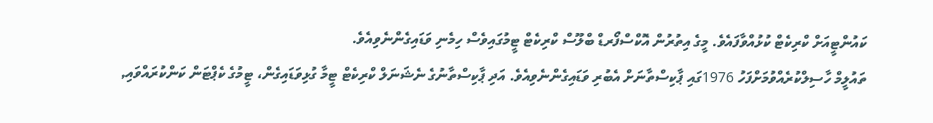ކައުންޓީއަށް ކްރިކެޓް ކުޅުއްވާފައެވެ. މީގެ އިތުރުން އޮކްސްފޯރޑް ބްލޫސް ކްރިކެޓް ޓީމުގައިވެސް ހިމެނި ވަޑައިގެންނެވިއެވެ.
ތައުލީމް ހާސިލްކުރެއްވުމަށްފަހު 1976ގައި ޕާކިސްތާނަށް އެބުރި ވަޑައިގެންނެވިއެވެ. އަދި ޕާކިސްތާނުގެ ނެޝަނަލް ކްރިކެޓް ޓީމާ ގުޅިވަޑައިގެން، ޓީމުގެ ކެޕްޓަން ކަންކުރައްވައި,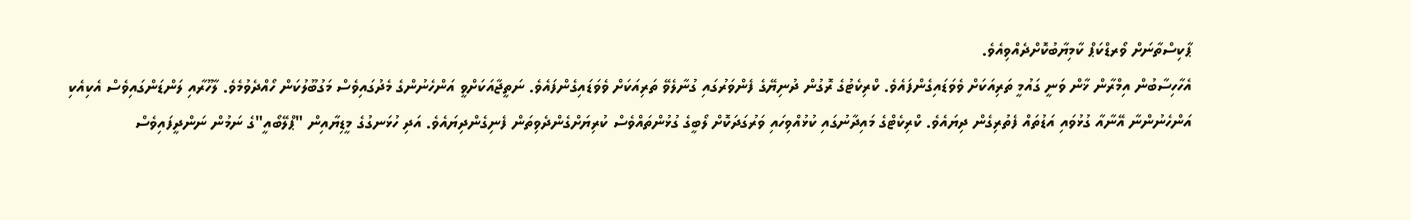ޕާކިސްތާނަށް ވޯރޑްކަޕް ކާމިޔާބުކޮށްދެއްވިއެވެ.
އެހާހިސާބުން އިމްރާން ޚާން ވަނީ ގައުމީ ތަރިއަކަށް ވެވަޑައިގެންފައެވެ. ކްރިކެޓުގެ ރޮގުން ދުނިޔޭގެ ފެންވަރުގައި ގުނާލެވޭ ތަރިއަކަށް ވެވަޑައިގެންފައެވެ. ނަތީޖާއަކަށްވީ އަންހެނުންގެ މެދުގައިވެސް މަގުބޫލުކަން ހޯއްދެވުމެވެ. ލާހޫރާއި ލަންޑަންގައިވެސް އެކިއެކި އަންހެނުންނާ އޭނާއާ ގުޅުވައި އަޑުތައް ފެތުރިގެން ދިޔައެވެ. ކްރިކެޓްގެ މައިދާނުގައި ކުޅުއްވިހައި ވަރުގަދަކޮށް ލޯބީގެ ގުޅުންތައްވެސް ކުރިޔަށްގެންދެވިތަން ފެނިގެންދިޔައެވެ. އަދި ހުޅަނގުގެ މީޑިޔާއިން "ޕްލޭބޯއީ"ގެ ނަމުން ނަންދީފައިވެސް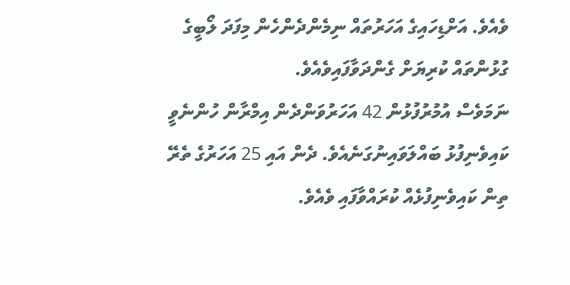ވެއެވެ. އަށްޑިހައިގެ އަހަރުތައް ނިމެންދެންހެން މިފަދަ ލޯބީގެ ގުޅުންތައް ކުރިޔަށް ގެންދަވާފައިވެއެވެ.
ނަމަވެސް އުމުރުފުޅުން 42 އަހަރުވަންދެން އިމްރާން ހުންނެވީ ކައިވެނިފުޅު ބައްލަވައިނުގަނެއެވެ. ދެން އައި 25 އަހަރުގެ ތެރޭ ތިން ކައިވެނިފުޅެއް ކުރައްވާފައި ވެއެވެ.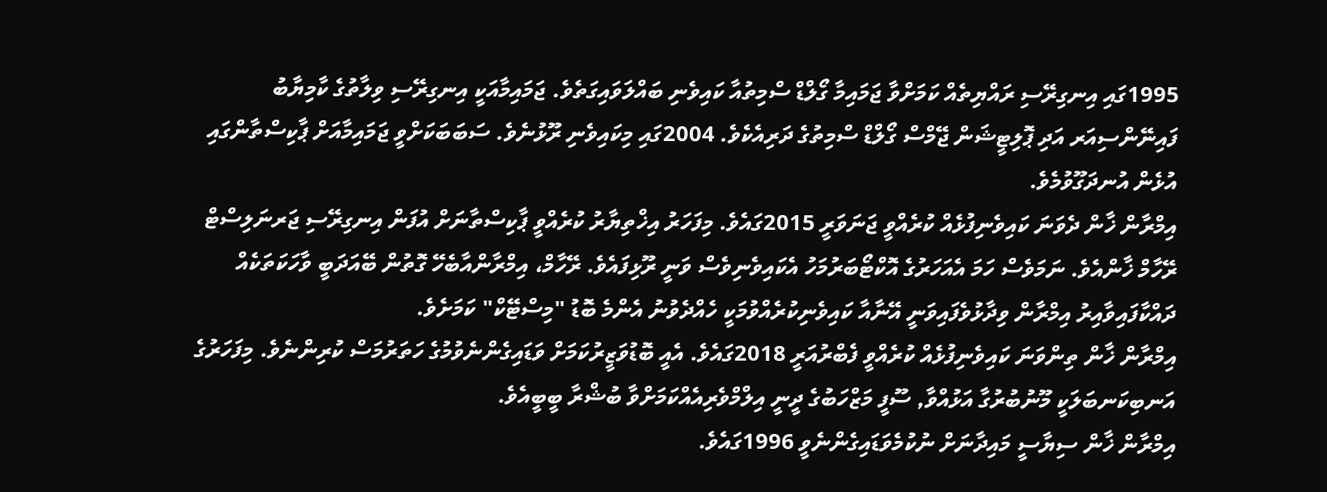1995ގައި އިނގިރޭސި ރައްޔިތެއް ކަމަށްވާ ޖަމައިމާ ގޯލްޑް ސްމިތުއާ ކައިވެނި ބައްލަވައިގަތެވެ. ޖަމައިމާއަކީ އިނގިރޭސި ވިލާތުގެ ކާމިޔާބު ފައިނޭންސިއަރ އަދި ޕޮލިޓީޝަން ޖޭމްސް ގޯލްޑް ސްމިތުގެ ދަރިއެކެވެ. 2004ގައި މިކައިވެނި ރޫޅުނެވެ. ސަބަބަކަށްވީ ޖަމައިމާއަށް ޕާކިސްތާންގައި އުޅެން އުނދަގޫވުމެވެ.
އިމްރާން ޚާން ދެވަނަ ކައިވެނިފުޅެއް ކުރެއްވީ ޖަނަވަރީ 2015ގައެވެ. މިފަހަރު އިޚްތިޔާރު ކުރެއްވީ ޕާކިސްތާނަށް އުފަން އިނގިރޭސި ޖަރނަލިސްޓް ރޭހާމް ޚާންއެވެ. ނަމަވެސް ހަމަ އެއަހަރުގެ އޮކްޓޯބަރުމަހު އެކައިވެނިވެސް ވަނީ ރޫޅިފައެވެ. ރޭހާމް، އިމްރާންއާބެހޭ ގޮތުން ބޭއަދަބީ ވާހަކަތަކެއް ދައްކާފައިވާއިރު އިމްރާން ވިދާޅުވެފައިވަނީ އޭނާއާ ކައިވެނިކުރެއްވުމަކީ ހެއްދެވުނު އެންމެ ބޮޑު "މިސްޓޭކް" ކަމަށެވެ.
އިމްރާން ޚާން ތިންވަނަ ކައިވެނިފުޅެއް ކުރެއްވީ ފެބްރުއަރީ 2018ގައެވެ. އެއީ ބޮޑުވަޒީރުކަމަށް ވަޑައިގެންނެވުމުގެ ހަތަރުމަސް ކުރިންނެވެ. މިފަހަރުގެ އަނބިކަނބަލަކީ މޫނުބުރުގާ އަޅުއްވާ, ސޫފީ މަޒްހަބުގެ ދީނީ އިލްމްވެރިއެއްކަމަށްވާ ބުޝްރާ ބީބީއެވެ.
އިމްރާން ޚާން ސިޔާސީ މައިދާނަށް ނުކުމެވަޑައިގެންނެވީ 1996ގައެވެ.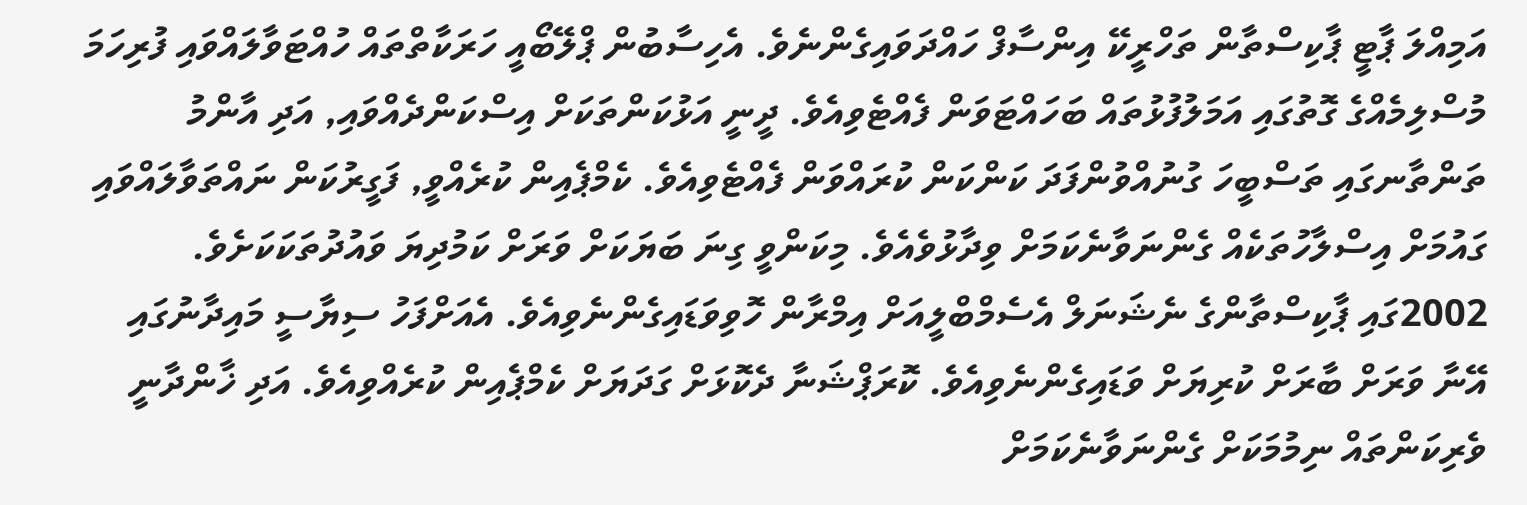އަމިއްލަ ޕާޓީ ޕާކިސްތާން ތަހްރީކޭ އިންސާފް ހައްދަވައިގެންނެވެ. އެހިސާބުން ޕްލޭބޯއީ ހަރަކާތްތައް ހުއްޓަވާލައްވައި ފުރިހަމަ މުސްލިމެއްގެ ގޮތުގައި އަމަލުފުޅުތައް ބަހައްޓަވަން ފެއްޓެވިއެވެ. ދީނީ އަޅުކަންތަކަށް އިސްކަންދެއްވައި, އަދި އާންމު ތަންތާނގައި ތަސްބީހަ ގުނުއްވުންފަދަ ކަންކަން ކުރައްވަން ފެއްޓެވިއެވެ. ކެމްޕެއިން ކުރެއްވީ, ފަގީރުކަން ނައްތަވާލައްވައި ގައުމަށް އިސްލާހުތަކެއް ގެންނަވާނެކަމަށް ވިދާޅުވެއެވެ. މިކަންވީ ގިނަ ބަޔަކަށް ވަރަށް ކަމުދިޔަ ވައުދުތަކަކަށެވެ.
2002ގައި ޕާކިސްތާންގެ ނެޝަނަލް އެސެމްބްލީއަށް އިމްރާން ހޮވިވަޑައިގެންނެވިއެވެ. އެއަށްފަހު ސިޔާސީ މައިދާނުގައި އޭނާ ވަރަށް ބާރަށް ކުރިޔަށް ވަޑައިގެންނެވިއެވެ. ކޮރަޕްޝަނާ ދެކޮޅަށް ގަދަޔަށް ކެމްޕެއިން ކުރެއްވިއެވެ. އަދި ޚާންދާނީ ވެރިކަންތައް ނިމުމަކަށް ގެންނަވާނެކަމަށް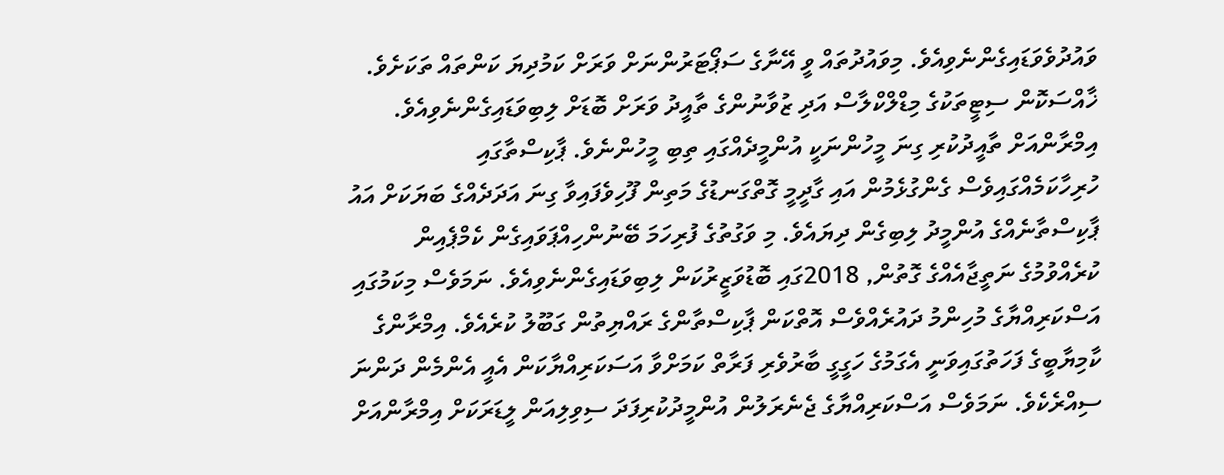ވައުދުވެވަޑައިގެންނެވިއެވެ. މިވައުދުތައް ވީ އޭނާގެ ސަޕޯޓަރުންނަށް ވަރަށް ކަމުދިޔަ ކަންތައް ތަކަށެވެ. ޚާއްސަކޮން ސިޓީތަކުގެ މިޑްލްކްލާސް އަދި ޒުވާނުންގެ ތާއީދު ވަރަށް ބޮޑަށް ލިބިވަޑައިގެންނެވިއެވެ. އިމްރާންއަށް ތާއީދުކުރި ގިނަ މީހުންނަކީ އުންމީދެއްގައި ތިބި މީހުންނެވެ. ޕާކިސްތާގައި ހުރިހާކަމެއްގައިވެސް ގެންގުޅެމުން އައި ގާދީމީ ގޮތްގަނޑުގެ މަތިން ފޫހިވެފައިވާ ގިނަ އަދަދެއްގެ ބަޔަކަށް އައު ޕާކިސްތާނެއްގެ އުންމީދު ލިބިގެން ދިޔައެވެ. މި ވަގުތުގެ ފުރިހަމަ ބޭނުންހިއްޕަވައިގެން ކެމްޕެއިން ކުރެއްވުމުގެ ނަތީޖާއެއްގެ ގޮތުން, 2018ގައި ބޮޑުވަޒީރުކަން ލިބިވަޑައިގެންނެވިއެވެ. ނަމަވެސް މިކަމުގައި އަސްކަރިއްޔާގެ މުހިންމު ދައުރެއްވެސް އޮތްކަން ޕާކިސްތާންގެ ރައްޔިތުން ގަބޫލު ކުރެއެވެ. އިމްރާންގެ ކާމިޔާބީގެ ފަހަތުގައިވަނީ އެގަމުގެ ހަގީގީ ބާރުވެރި ފަރާތް ކަމަށްވާ އަސަކަރިއްޔާކަން އެއީ އެންމެން ދަންނަ ސިއްރެކެވެ. ނަމަވެސް އަސްކަރިއްޔާގެ ޖެނެރަލުން އުންމީދުކުރިފަދަ ސިވިލިއަން ލީޑަރަކަށް އިމްރާންއަށް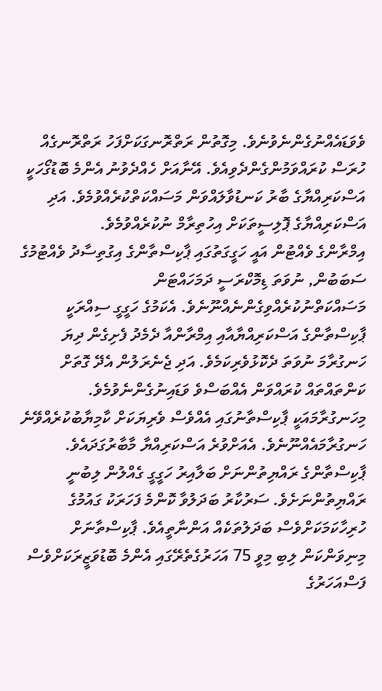ވެވަޑައެއްނުގެންނެވުނެވެ. މިގޮތުން ރަތްރޮނގަކަށްފަހު ރަތްރޮނގެއް ހުރަސް ކުރައްވަމުންގެންދެވިއެވެ. އޭނާއަށް ހެއްދެވުނު އެންމެ ބޮޑުގޯހަކީ އަސްކަރިއްޔާގެ ބާރު ކަނޑުވާލައްވަން މަސައްކަތްކުރެއްވުމެވެ. އަދި އަސްކަރިއްޔާގެ ޕޮލިސީތަކަށް އިހުތިރާމް ނުކުރެއްވުމެވެ.
އިމްރާންގެ ވެއްޓުން އައީ ހަގީގަތުގައި ޕާކިސްތާންގެ އިގުތިސާދު ވެއްޓުމުގެ ސަބަބުން, ނުވަތަ ޑިމޮކްރަސީ ދަމަހައްޓަން މަސައްކަތްނުކުރެއްވިގެންނެއްނޫނެވެ. އެކަމުގެ ހަގީގީ ސިއްރަކީ ޕާކިސްތާންގެ އަސްކަރިއްޔާއާއި އިމްރާންއާ ދެމެދު ފެށިގެން ދިޔަ ހަނގުރާމަ ނުވަތަ ދެކޮޅުވެރިކަމެވެ. އަދި ޖެނެރަލުން އެދޭ ގޮތަށް ކަންތައްތައް ކުރައްވަން އެއްބަސްވެ ވަޑައިނުގެންނެވުމެވެ. މިހަނގުރާމައަކީ ޕާކިސްތާނުގައި އެއްވެސް ވެރިޔަކަށް ކާމިޔާބުކުރެއްވޭނެ ހަނގުރާމައެއްނޫނެވެ. އެއަށްވުރެ އަސްކަރިއްޔާ މާބާރުގަދައެވެ.
ޕާކިސްތާންގެ ރައްޔިތުންނަށް ބަލާއިރު ހަގީގީ ގެއްލުން ލިބުނީ ރައްޔިތުންނަށެވެ. ސަރުކާރު ބަދަލުވާ ކޮންމެ ފަހަރަކު ގައުމުގެ ހުރިހާކަމަކަށްވެސް ބަދަލުތަކެއް އަންނާތީއެވެ. ޕާކިސްތާނަށް މިނިވަންކަން ލިބި މިވީ 75 އަހަރުގެތެރޭގައި އެންމެ ބޮޑުވަޒީރަކަށްވެސް ފަސްއަހަރުގެ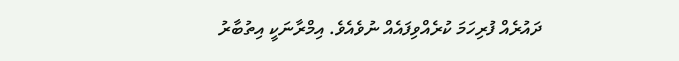ދައުރެއް ފުރިހަމަ ކުރެއްވިފައެއް ނުވެއެވެ. އިމްރާނަކީ އިތުބާރު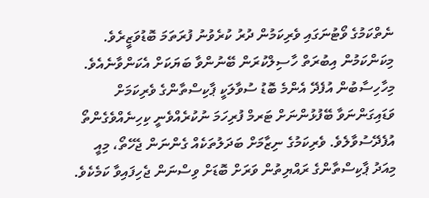ނެތްކަމުގެ ވޯޓުނަގައި ވެރިކަމުން ދުރު ކުރެވުނު ފުރަތަމަ ބޮޑުވަޒީރެވެ. މިކަންކަމުން އިބުރަތް ހާސިލްކުރަން ބޭނުންވާ ބަޔަކަށް އެކަންވާނެއެވެ.
މިހާހިސާބުން އުފެދޭ އެންމެ ބޮޑު ސުވާލަކީ ޕާކިސްތާންގެ ވެރިކަމަށް ވަޑައިގަންނަވާ ބޭފުޅުންނަށް ޓަރމް ފުރިހަމަ ނުކުރެއްވެނީ ކިހިނެއްވެގެންތޯ އުފެދޭސުވާލެވެ. ވެރިކަމުގެ ނިޒާމަށް ބަދަލުތަކެއް ގެންނަން ޖެހޭތޯ، މިއީ މިއަދު ޕާކިސްތާންގެ ރައްޔިތުން ވަރަށް ބޮޑަށް ވިސްނަން ޖެހިފައިވާ ކަމެކެވެ.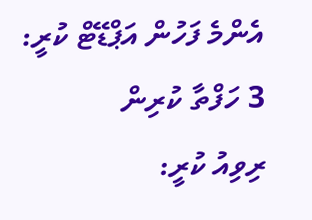އެންމެ ފަހުން އަޕްޑޭޓް ކުރީ: 3 ހަފްތާ ކުރިން
ރިވިއު ކުރީ: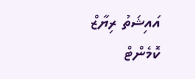އައިޝަތު ރިޔާޒް
ކޮމެންޓް